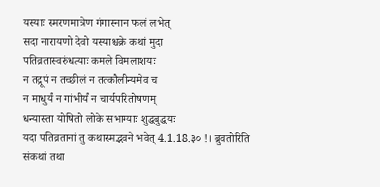यस्याः स्मरणमात्रेण गंगास्नान फलं लभेत्
सदा नारायणो देवो यस्याश्चक्रे कथां मुदा
पतिव्रतास्वरुंधत्याः कमले विमलाशयः
न तद्रूपं न तच्छीलं न तत्कौलीन्यमेव च
न माधुर्यं न गांभीर्यं न चार्यपरितोषणम्
धन्यास्ता योषितो लोके सभाग्याः शुद्धबुद्धयः
यदा पतिव्रतानां तु कथास्मद्भवने भवेत् 4.1.18.३० !। ब्रुवतोरिति संकथां तथा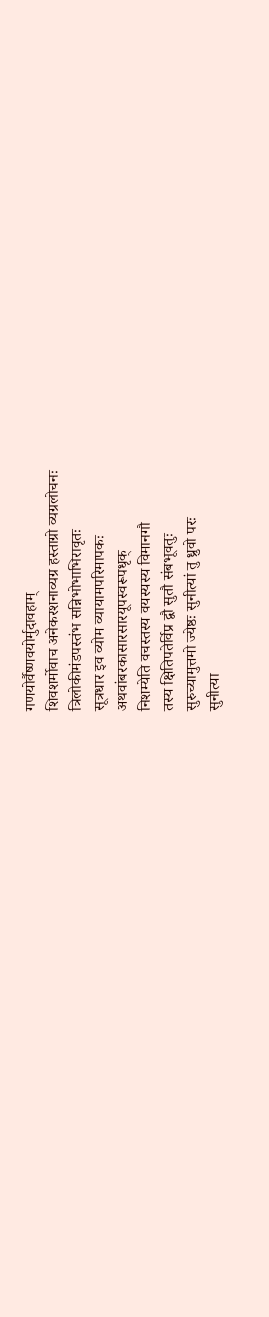गणयोर्वैष्णवयोर्मुदावहाम्
शिवशर्मोवाच अनेकरशनाव्यग्र हस्ताग्रो व्यग्रलोचनः
त्रिलोकीमंडपस्तंभ सन्निभोभाभिरावृतः
सूत्रधार इव व्योम व्यायामपरिमापकः
अथवांबरकासारसारयूपस्वरूपधृक्
निशम्येति वचस्तस्य वयस्यस्य विमानगौ
तस्य क्षितिपतेर्विप्र द्वौ सुतौ संबभूवतुः
सुरुच्यामुत्तमो ज्येष्ठः सुनीत्यां तु ध्रुवो परः
सुनीत्या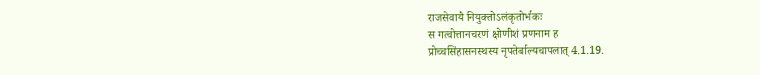राजसेवायै नियुक्तोऽलंकृतोर्भकः
स गत्वोत्तानचरणं क्षोणीशं प्रणनाम ह
प्रोच्चसिंहासनस्थस्य नृपतेर्बाल्यचापलात् 4.1.19.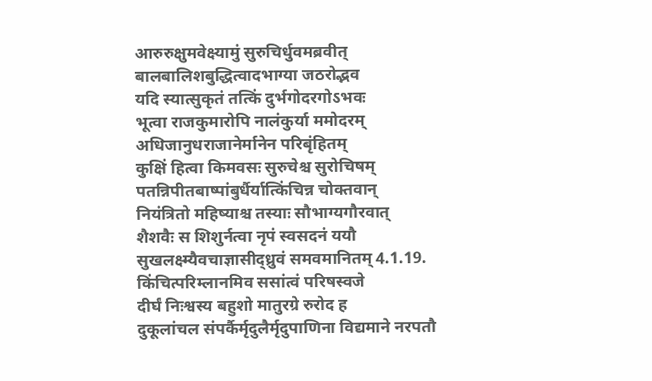आरुरुक्षुमवेक्ष्यामुं सुरुचिर्धुवमब्रवीत्
बालबालिशबुद्धित्वादभाग्या जठरोद्भव
यदि स्यात्सुकृतं तत्किं दुर्भगोदरगोऽभवः
भूत्वा राजकुमारोपि नालंकुर्या ममोदरम्
अधिजानुधराजानेर्मानेन परिबृंहितम्
कुक्षिं हित्वा किमवसः सुरुचेश्च सुरोचिषम्
पतन्निपीतबाष्पांबुर्धैर्यात्किंचिन्न चोक्तवान्
नियंत्रितो महिष्याश्च तस्याः सौभाग्यगौरवात्
शैशवैः स शिशुर्नत्वा नृपं स्वसदनं ययौ
सुखलक्ष्म्यैवचाज्ञासीद्ध्रुवं समवमानितम् 4.1.19.
किंचित्परिम्लानमिव ससांत्वं परिषस्वजे
दीर्घं निःश्वस्य बहुशो मातुरग्रे रुरोद ह
दुकूलांचल संपर्कैर्मृदुलैर्मृदुपाणिना विद्यमाने नरपतौ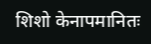शिशो केनापमानितः